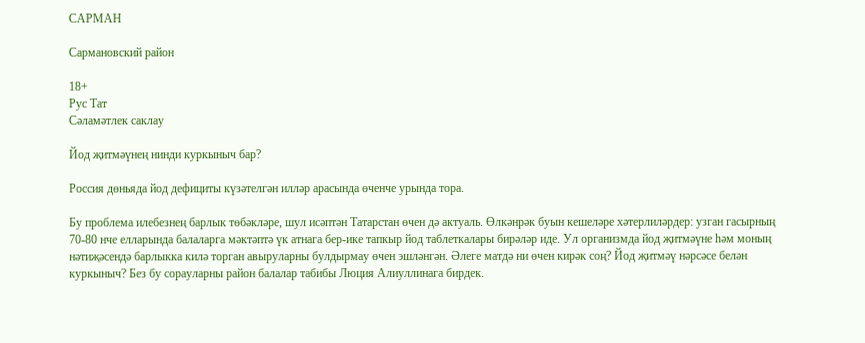САРМАН

Сармановский район

18+
Рус Тат
Сәламәтлек саклау

Йод җитмәүнең нинди куркыныч бар?

Россия дөньяда йод дефициты күзәтелгән илләр арасында өченче урында тора.

Бу проблема илебезнең барлык төбәкләре, шул исәптән Татарстан өчен дә актуаль. Өлкәнрәк буын кешеләре хәтерлиләрдер: узган гасырның 70-80 нче елларында балаларга мәктәптә үк атнага бер-ике тапкыр йод таблеткалары бирәләр иде. Ул организмда йод җитмәүне һәм моның нәтиҗәсендә барлыкка килә торган авыруларны булдырмау өчен эшләнгән. Әлеге матдә ни өчен кирәк соң? Йод җитмәү нәрсәсе белән куркыныч? Без бу сорауларны район балалар табибы Люция Алиуллинага бирдек.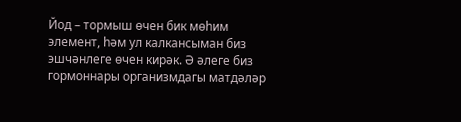Йод – тормыш өчен бик мөһим элемент, һәм ул калкансыман биз эшчәнлеге өчен кирәк. Ә әлеге биз гормоннары организмдагы матдәләр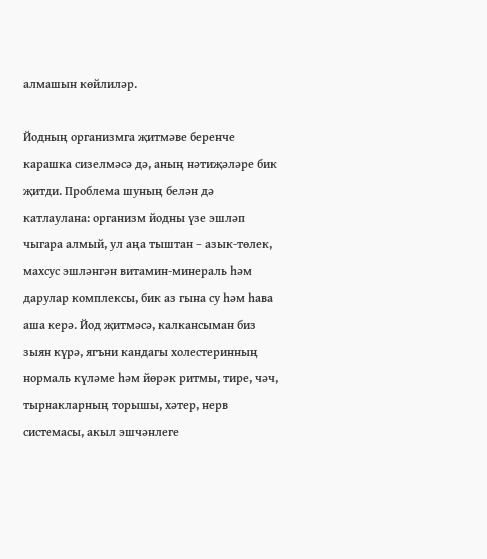алмашын көйлиләр.

Йодның организмга җитмәве беренче карашка сизелмәсә дә, аның нәтиҗәләре бик җитди. Проблема шуның белән дә катлаулана: организм йодны үзе эшләп чыгара алмый, ул аңа тыштан – азык-төлек, махсус эшләнгән витамин-минераль һәм дарулар комплексы, бик аз гына су һәм һава аша керә. Йод җитмәсә, калкансыман биз зыян күрә, ягъни кандагы холестеринның нормаль күләме һәм йөрәк ритмы, тире, чәч, тырнакларның торышы, хәтер, нерв системасы, акыл эшчәнлеге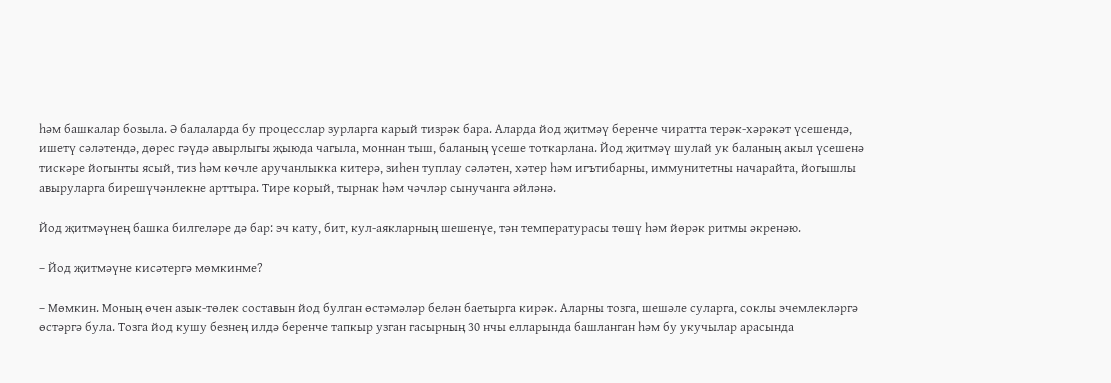һәм башкалар бозыла. Ә балаларда бу процесслар зурларга карый тизрәк бара. Аларда йод җитмәү беренче чиратта терәк-хәрәкәт үсешендә, ишетү сәләтендә, дөрес гәүдә авырлыгы җыюда чагыла, моннан тыш, баланың үсеше тоткарлана. Йод җитмәү шулай ук баланың акыл үсешенә тискәре йогынты ясый, тиз һәм көчле аручанлыкка китерә, зиһен туплау сәләтен, хәтер һәм игътибарны, иммунитетны начарайта, йогышлы авыруларга бирешүчәнлекне арттыра. Тире корый, тырнак һәм чәчләр сынучанга әйләнә.

Йод җитмәүнең башка билгеләре дә бар: эч кату, бит, кул-аякларның шешенүе, тән температурасы төшү һәм йөрәк ритмы әкренәю.

– Йод җитмәүне кисәтергә мөмкинме?

– Мөмкин. Моның өчен азык-төлек составын йод булган өстәмәләр белән баетырга кирәк. Аларны тозга, шешәле суларга, соклы эчемлекләргә өстәргә була. Тозга йод кушу безнең илдә беренче тапкыр узган гасырның 30 нчы елларында башланган һәм бу укучылар арасында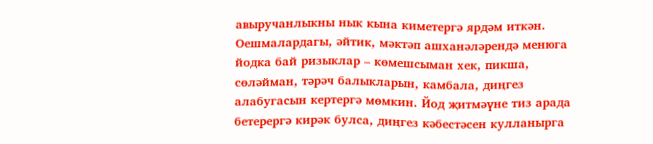авыручанлыкны нык кына киметергә ярдәм иткән. Оешмалардагы, әйтик, мәктәп ашханәләрендә менюга йодка бай ризыклар – көмешсыман хек, пикша, сөләйман, тәрәч балыкларын, камбала, диңгез алабугасын кертергә мөмкин. Йод җитмәүне тиз арада бетерергә кирәк булса, диңгез кәбестәсен кулланырга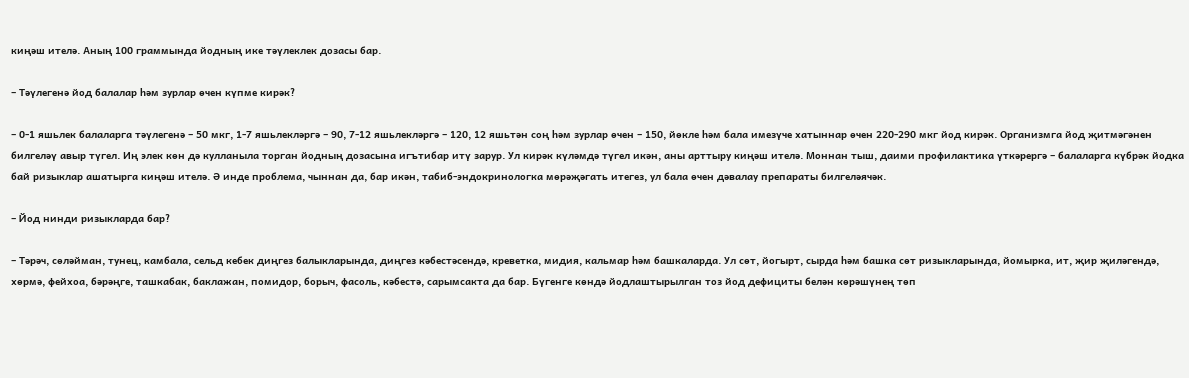киңәш ителә. Аның 100 граммында йодның ике тәүлеклек дозасы бар.

– Тәүлегенә йод балалар һәм зурлар өчен күпме кирәк?

– 0-1 яшьлек балаларга тәүлегенә – 50 мкг, 1-7 яшьлекләргә – 90, 7-12 яшьлекләргә – 120, 12 яшьтән соң һәм зурлар өчен – 150, йөкле һәм бала имезүче хатыннар өчен 220-290 мкг йод кирәк. Организмга йод җитмәгәнен билгеләү авыр түгел. Иң элек көн дә кулланыла торган йодның дозасына игътибар итү зарур. Ул кирәк күләмдә түгел икән, аны арттыру киңәш ителә. Моннан тыш, даими профилактика үткәрергә – балаларга күбрәк йодка бай ризыклар ашатырга киңәш ителә. Ә инде проблема, чыннан да, бар икән, табиб-эндокринологка мөрәҗәгать итегез, ул бала өчен дәвалау препараты билгеләячәк.

– Йод нинди ризыкларда бар?

– Тәрәч, сөләйман, тунец, камбала, сельд кебек диңгез балыкларында, диңгез кәбестәсендә, креветка, мидия, кальмар һәм башкаларда. Ул сөт, йогырт, сырда һәм башка сөт ризыкларында, йомырка, ит, җир җиләгендә, хөрмә, фейхоа, бәрәңге, ташкабак, баклажан, помидор, борыч, фасоль, кәбестә, сарымсакта да бар. Бүгенге көндә йодлаштырылган тоз йод дефициты белән көрәшүнең төп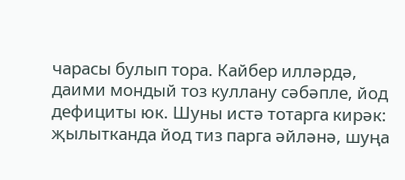чарасы булып тора. Кайбер илләрдә, даими мондый тоз куллану сәбәпле, йод дефициты юк. Шуны истә тотарга кирәк: җылытканда йод тиз парга әйләнә, шуңа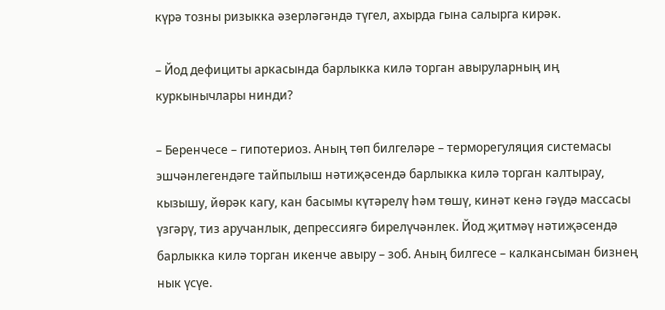күрә тозны ризыкка әзерләгәндә түгел, ахырда гына салырга кирәк.

– Йод дефициты аркасында барлыкка килә торган авыруларның иң куркынычлары нинди?

– Беренчесе – гипотериоз. Аның төп билгеләре – терморегуляция системасы эшчәнлегендәге тайпылыш нәтиҗәсендә барлыкка килә торган калтырау, кызышу, йөрәк кагу, кан басымы күтәрелү һәм төшү, кинәт кенә гәүдә массасы үзгәрү, тиз аручанлык, депрессиягә бирелүчәнлек. Йод җитмәү нәтиҗәсендә барлыкка килә торган икенче авыру – зоб. Аның билгесе – калкансыман бизнең нык үсүе.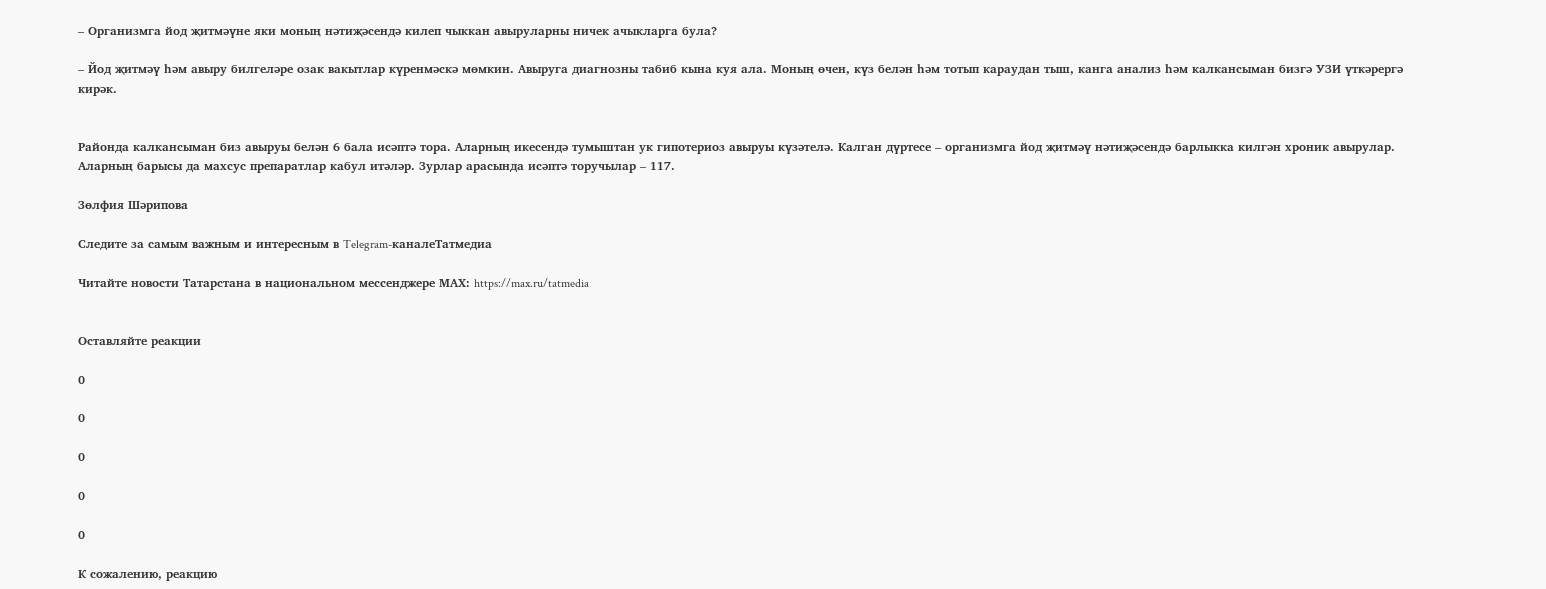– Организмга йод җитмәүне яки моның нәтиҗәсендә килеп чыккан авыруларны ничек ачыкларга була?

– Йод җитмәү һәм авыру билгеләре озак вакытлар күренмәскә мөмкин. Авыруга диагнозны табиб кына куя ала. Моның өчен, күз белән һәм тотып караудан тыш, канга анализ һәм калкансыман бизгә УЗИ үткәрергә кирәк.


Районда калкансыман биз авыруы белән 6 бала исәптә тора. Аларның икесендә тумыштан ук гипотериоз авыруы күзәтелә. Калган дүртесе – организмга йод җитмәү нәтиҗәсендә барлыкка килгән хроник авырулар. Аларның барысы да махсус препаратлар кабул итәләр. Зурлар арасында исәптә торучылар – 117.

Зөлфия Шәрипова

Следите за самым важным и интересным в Telegram-каналеТатмедиа

Читайте новости Татарстана в национальном мессенджере MАХ: https://max.ru/tatmedia


Оставляйте реакции

0

0

0

0

0

К сожалению, реакцию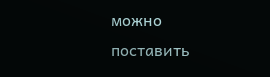можно поставить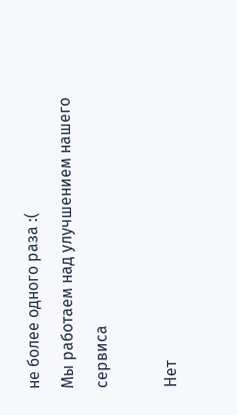не более одного раза :(
Мы работаем над улучшением нашего сервиса

Нет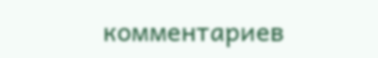комментариев